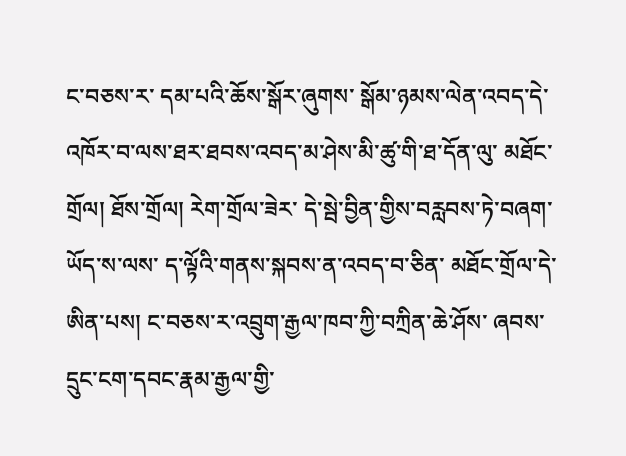ང་བཅས་ར་ དམ་པའི་ཆོས་སྒོར་ཞུགས་ སྒོམ་ཉམས་ལེན་འབད་དེ་འཁོར་བ་ལས་ཐར་ཐབས་འབད་མ་ཤེས་མི་ཚུ་གི་ཐ་དོན་ལུ་ མཐོང་གྲོལ། ཐོས་གྲོལ། རེག་གྲོལ་ཟེར་ དེ་སྦེ་བྱིན་གྱིས་བརླབས་ཏེ་བཞག་ཡོད་ས་ལས་ ད་ལྟོའི་གནས་སྐབས་ན་འབད་བ་ཅིན་ མཐོང་གྲོལ་དེ་ཨིན་པས། ང་བཅས་ར་འབྲུག་རྒྱལ་ཁབ་ཀྱི་བཀྲིན་ཆེ་ཤོས་ ཞབས་དྲུང་ངག་དབང་རྣམ་རྒྱལ་གྱི་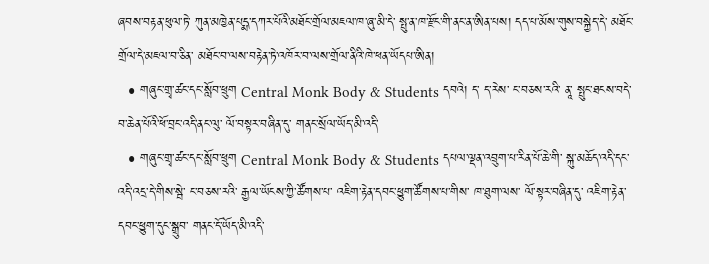ཞབས་བརྟན་ཕུལ་ཏེ་ ཀུན་མཁྱེན་པདྨ་དཀར་པོའི་མཐོང་གྲོལ་མཇལ་ཁ་ཞུ་མི་དེ་ སྤུ་ན་ཁ་རྫོང་གི་ནང་ན་ཨིན་པས། དད་པ་མོས་གུས་བསྐྱེད་དེ་ མཐོང་གྲོལ་དེ་མཇལ་བ་ཅིན་ མཐོང་བ་ལས་བརྟེན་ཏེ་འཁོར་བ་ལས་གྲོལ་ནིའི་ཁེ་ཕན་ཡོདཔ་ཨིན།
  • གཞུང་གྲྭ་ཚང་དང་སློབ་ཕྲུག Central Monk Body & Students དབའེ། ད་ ད་རེས་ ང་བཅས་རའི་ ནཱ་ སྤུང་ཐངས་བདེ་བ་ཆེན་པོའི་ཕོ་བྲང་འདི་ནང་ལུ་ ལོ་བསྟར་བཞིན་དུ་ གནང་སྲོལ་ཡོད་མི་འདི་
  • གཞུང་གྲྭ་ཚང་དང་སློབ་ཕྲུག Central Monk Body & Students དཔལ་ལྡན་འབྲུག་པ་རིན་པོ་ཆེ་གི་ སྐུ་མཆོད་འདི་དང་ འདི་འདྲ་དེ་གིས་སྦེ་ ང་བཅས་རའི་ རྒྱལ་ཡོངས་ཀྱི་ཚོགས་པ་ འཇིག་རྟེན་དབང་ཕྱུག་ཚོགས་པ་གིས་ ཁ་ཐུག་ལས་ ལོ་སྟར་བཞིན་དུ་ འཇིག་རྟེན་དབང་ཕྱུག་དུང་སྒྲུབ་ གནང་དོ་ཡོད་མི་འདི་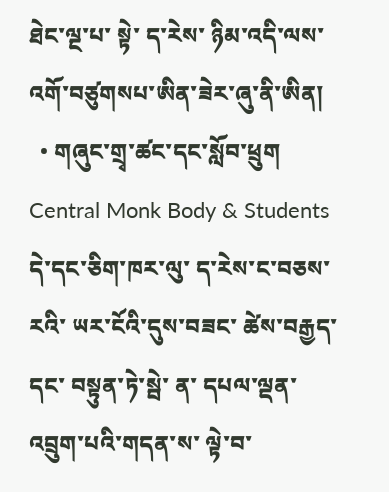ཐེང་ལྔ་པ་ སྟེ་ ད་རེས་ ཉིམ་འདི་ལས་ འགོ་བཙུགསཔ་ཨིན་ཟེར་ཞུ་ནི་ཨིན།
  • གཞུང་གྲྭ་ཚང་དང་སློབ་ཕྲུག Central Monk Body & Students དེ་དང་ཅིག་ཁར་ལུ་ ད་རེས་ང་བཅས་རའི་ ཡར་ངོའི་དུས་བཟང་ ཚེས་བརྒྱད་དང་ བསྟུན་ཏེ་སྦེ་ ན་ དཔལ་ལྡན་འབྲུག་པའི་གདན་ས་ ལྟེ་བ་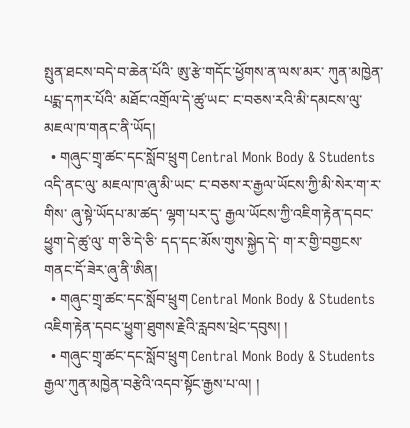སྤུན་ཐངས་བདེ་བ་ཆེན་པོའི་ ཨུ་རྩེ་གདོང་ཕྱོགས་ན་ལས་མར་ ཀུན་མཁྱེན་པངྨ་དཀར་པོའི་ མཐོང་འགྲོལ་དེ་ཚུ་ཡང་ ང་བཅས་རའི་མི་དམངས་ལུ་ མཇལ་ཁ་གནང་ནི་ཡོད།
  • གཞུང་གྲྭ་ཚང་དང་སློབ་ཕྲུག Central Monk Body & Students འདི་ནང་ལུ་ མཇལ་ཁ་ཞུ་མི་ཡང་ ང་བཅས་ར་རྒྱལ་ཡོངས་ཀྱི་མི་སེར་ག་ར་གིས་ ཞུ་སྟེ་ཡོདཔ་མ་ཚད་ ལྷག་པར་དུ་ རྒྱལ་ཡོངས་ཀྱི་འཇིག་རྟེན་དབང་ཕྱུག་དེ་ཚུ་ལུ་ ག་ཅི་དེ་ཅི་ དད་དང་མོས་གུས་སྐྱེད་དེ་ ག་ར་གྱི་བགྱངས་གནང་དོ་ཟེར་ཞུ་ནི་ཨིན།
  • གཞུང་གྲྭ་ཚང་དང་སློབ་ཕྲུག Central Monk Body & Students འཇིག་རྟེན་དབང་ཕྱུག་ཐུགས་རྗེའི་རླབས་ཕྲེང་དབུས། །
  • གཞུང་གྲྭ་ཚང་དང་སློབ་ཕྲུག Central Monk Body & Students རྒྱལ་ཀུན་མཁྱེན་བརྩེའི་འདབ་སྟོང་རྒྱས་པ་ལ། །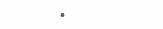•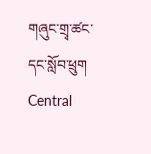གཞུང་གྲྭ་ཚང་དང་སློབ་ཕྲུག Central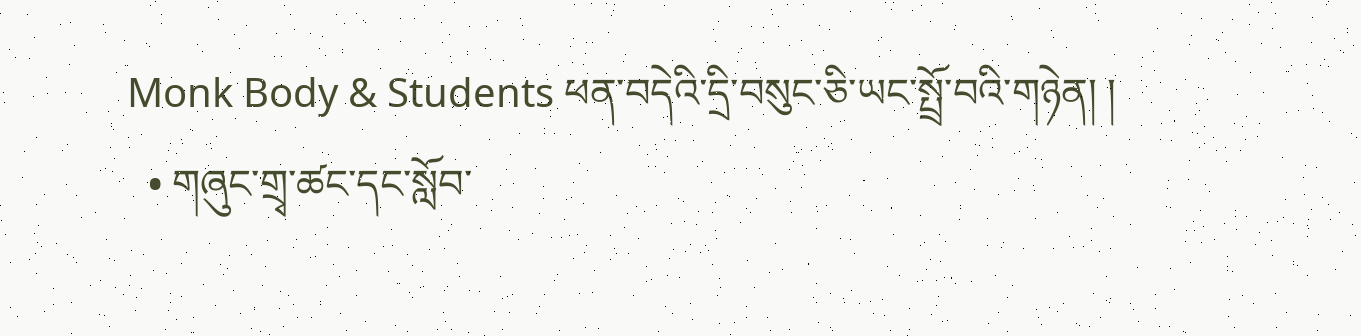Monk Body & Students ཕན་བདེའི་དྲི་བསུང་ཅི་ཡང་སྤྲོ་བའི་གཉེན། །
  • གཞུང་གྲྭ་ཚང་དང་སློབ་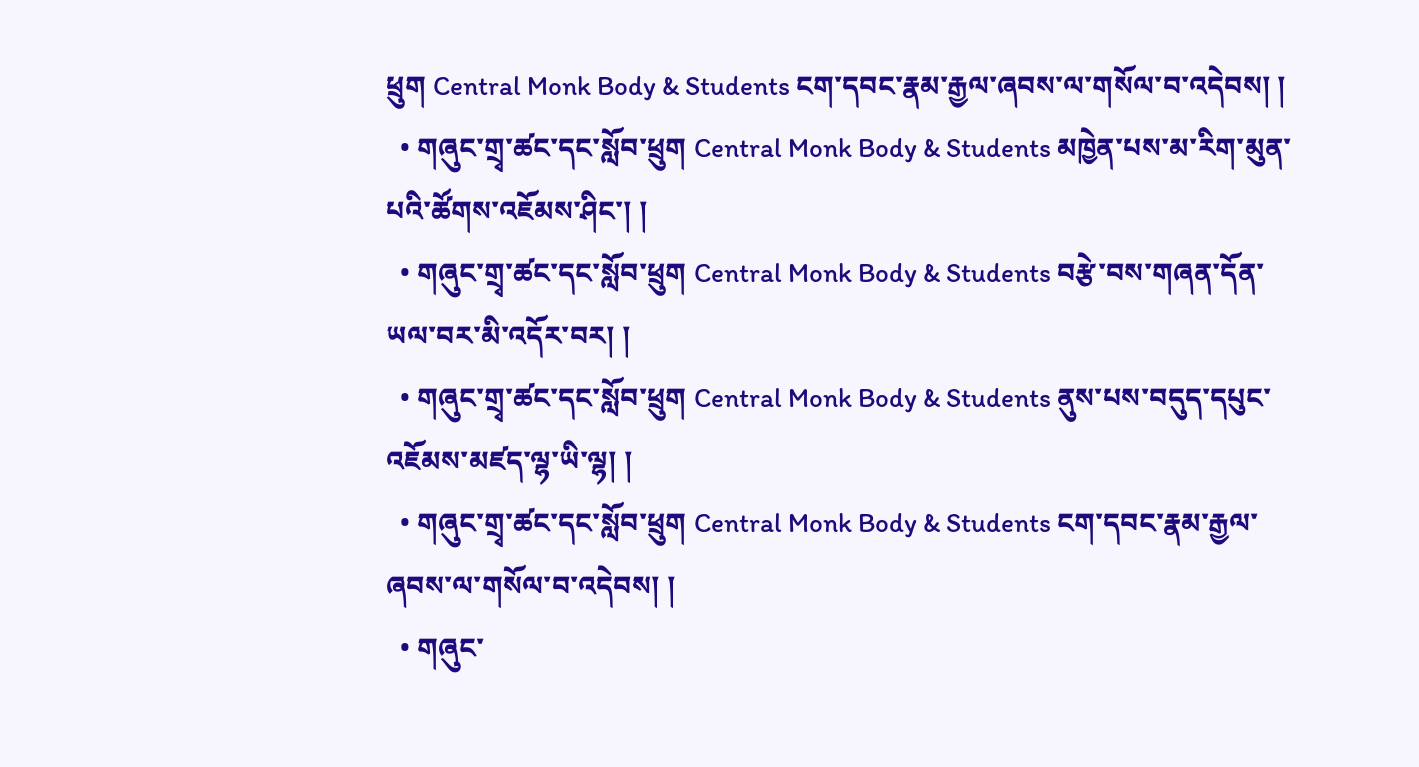ཕྲུག Central Monk Body & Students ངག་དབང་རྣམ་རྒྱལ་ཞབས་ལ་གསོལ་བ་འདེབས། །
  • གཞུང་གྲྭ་ཚང་དང་སློབ་ཕྲུག Central Monk Body & Students མཁྱེན་པས་མ་རིག་མུན་པའི་ཚོགས་འཇོམས་ཤིང་། །
  • གཞུང་གྲྭ་ཚང་དང་སློབ་ཕྲུག Central Monk Body & Students བརྩེ་བས་གཞན་དོན་ཡལ་བར་མི་འདོར་བར། །
  • གཞུང་གྲྭ་ཚང་དང་སློབ་ཕྲུག Central Monk Body & Students ནུས་པས་བདུད་དཔུང་འཇོམས་མཛད་ལྷ་ཡི་ལྷ། །
  • གཞུང་གྲྭ་ཚང་དང་སློབ་ཕྲུག Central Monk Body & Students ངག་དབང་རྣམ་རྒྱལ་ཞབས་ལ་གསོལ་བ་འདེབས། །
  • གཞུང་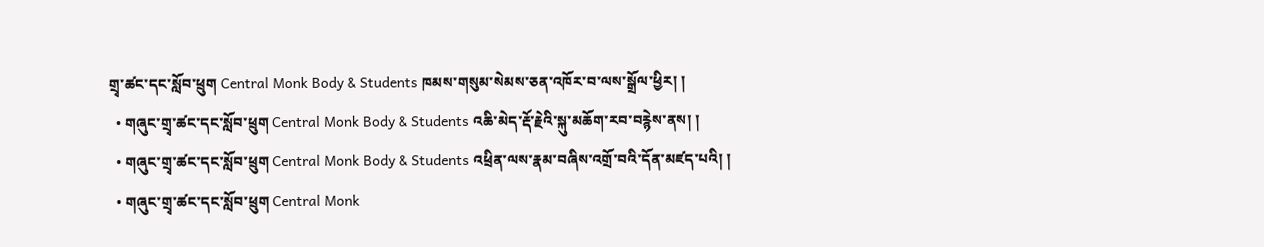གྲྭ་ཚང་དང་སློབ་ཕྲུག Central Monk Body & Students ཁམས་གསུམ་སེམས་ཅན་འཁོར་བ་ལས་སྒྲོལ་ཕྱིར། །
  • གཞུང་གྲྭ་ཚང་དང་སློབ་ཕྲུག Central Monk Body & Students འཆི་མེད་རྡོ་རྗེའི་སྐུ་མཆོག་རབ་བརྙེས་ནས། །
  • གཞུང་གྲྭ་ཚང་དང་སློབ་ཕྲུག Central Monk Body & Students འཕྲིན་ལས་རྣམ་བཞིས་འགྲོ་བའི་དོན་མཛད་པའི། །
  • གཞུང་གྲྭ་ཚང་དང་སློབ་ཕྲུག Central Monk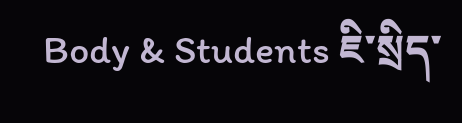Body & Students ཇི་སྲིད་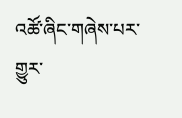འཚོ་ཞིང་གཞེས་པར་གྱུར་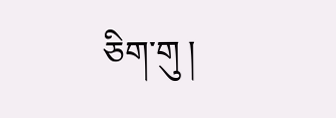ཅིག་གུ །